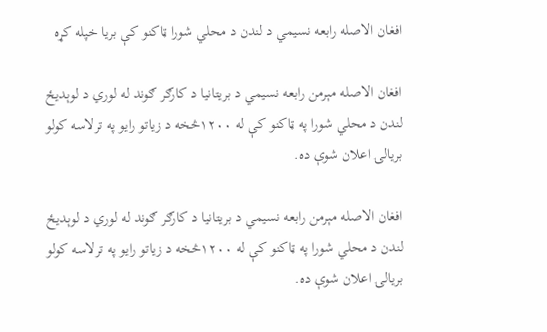افغان الاصله رابعه نسیمي د لندن د محلي شورا ټاکنو کې بریا خپله کړه

افغان الاصله مېرمن رابعه نسیمي د بریتانیا د کارګر ګوند له لوري د لوېدیځ لندن د محلي شورا په ټاکنو کې له ۱۲۰۰څخه د زیاتو رایو په ترلاسه کولو بریالۍ اعلان شوې ده.

افغان الاصله مېرمن رابعه نسیمي د بریتانیا د کارګر ګوند له لوري د لوېدیځ لندن د محلي شورا په ټاکنو کې له ۱۲۰۰څخه د زیاتو رایو په ترلاسه کولو بریالۍ اعلان شوې ده.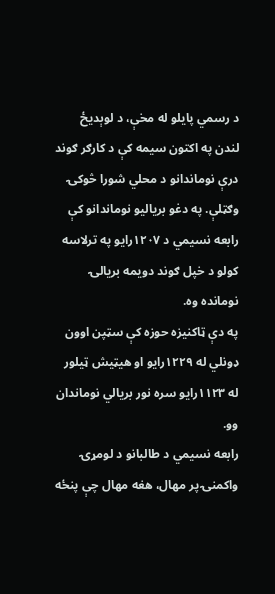د رسمي پایلو له مخې، د لوېدیځ لندن په اکتون سیمه کې د کارګر ګوند درې نوماندانو د محلي شورا څوکۍ وګټلې. په دغو بریالیو نوماندانو کې رابعه نسیمي د ۱۲۰۷رایو په ترلاسه کولو د خپل ګوند دویمه بریالۍ نومانده وه.
په دې ټاکنیزه حوزه کې سټپن اوون ډونلي له ۱۲۲۹رایو او هیټیش ټیلور له ۱۱۲۳رایو سره نور بریالي نوماندان وو.
رابعه نسیمي د طالبانو د لومړۍ واکمنۍ پر مهال، هغه مهال چې پنځه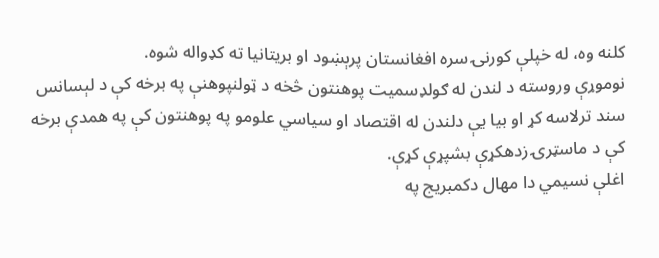کلنه وه، له خپلې کورنۍ سره افغانستان پرېښود او بریتانیا ته کډواله شوه.
نوموړې وروسته د لندن له ګولډسمیت پوهنتون څخه د ټولنپوهنې په برخه کې د لېسانس سند ترلاسه کړ او بیا یې دلندن له اقتصاد او سیاسي علومو په پوهنتون کې په همدې برخه کې د ماسټرۍ زدهکړې بشپړې کړې.
اغلې نسیمي دا مهال دکمبریج په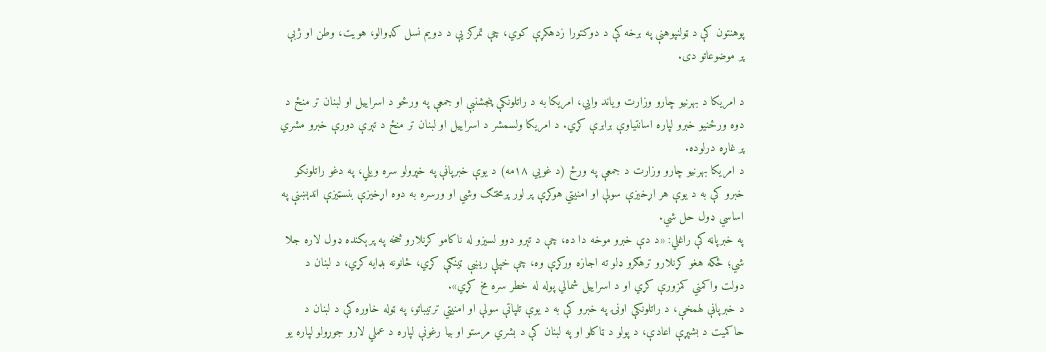پوهنتون کې د ټولنپوهنې په برخه کې د دوکتورا زدهکړې کوي، چې تمرکز یې د دویم نسل کډوالو، هویت، وطن او ژبې پر موضوعاتو دی.

د امریکا د بهرنیو چارو وزارت ویاند وايي، امریکا به د راتلونکې پنجشنبې او جمعې په ورځو د اسراییل او لبنان تر منځ د دوه ورځنیو خبرو لپاره اسانتیاوې برابرې کړي. د امریکا ولسمشر د اسراییل او لبنان تر منځ د تېرې دورې خبرو مشري پر غاړه درلوده.
د امریکا بهرنیو چارو وزارت د جمعې په ورځ (د غويي ۱۸مه) د یوې خبرپاڼې په خپرولو سره ویلي، په دغو راتلونکو خبرو کې به د یوې هر اړخیزې سولې او امنیتي هوکړې پر لور پرمختګ وشي او ورسره به دوه اړخیزې بنسټیزې اندېښنې په اساسي ډول حل شي.
په خبرپاڼه کې راغلي: «د دې خبرو موخه دا ده، چې د تېرو دوو لسیزو له ناکامو کړنلارو څخه په پرېکنده ډول لاره جلا شي؛ ځکه هغو کړنلارو ترهګرو ډلو ته اجازه ورکړې وه، چې خپلې ریښې ټینګې کړي، ځانونه بډایه کړي، د لبنان د دولت واکمني کمزورې کړي او د اسراییل شمالي پوله له خطر سره مخ کړي».
د خبرپاڼې لهمخې، د راتلونکې اونۍ په خبرو کې به د یوې تلپاتې سولې او امنیتي ترتیباتو، په ټوله خاوره کې د لبنان د حاکمیت د بشپړې اعادې، د پولو د ټاکلو او په لبنان کې د بشري مرستو او بیا رغونې لپاره د عملي لارو جوړولو لپاره یو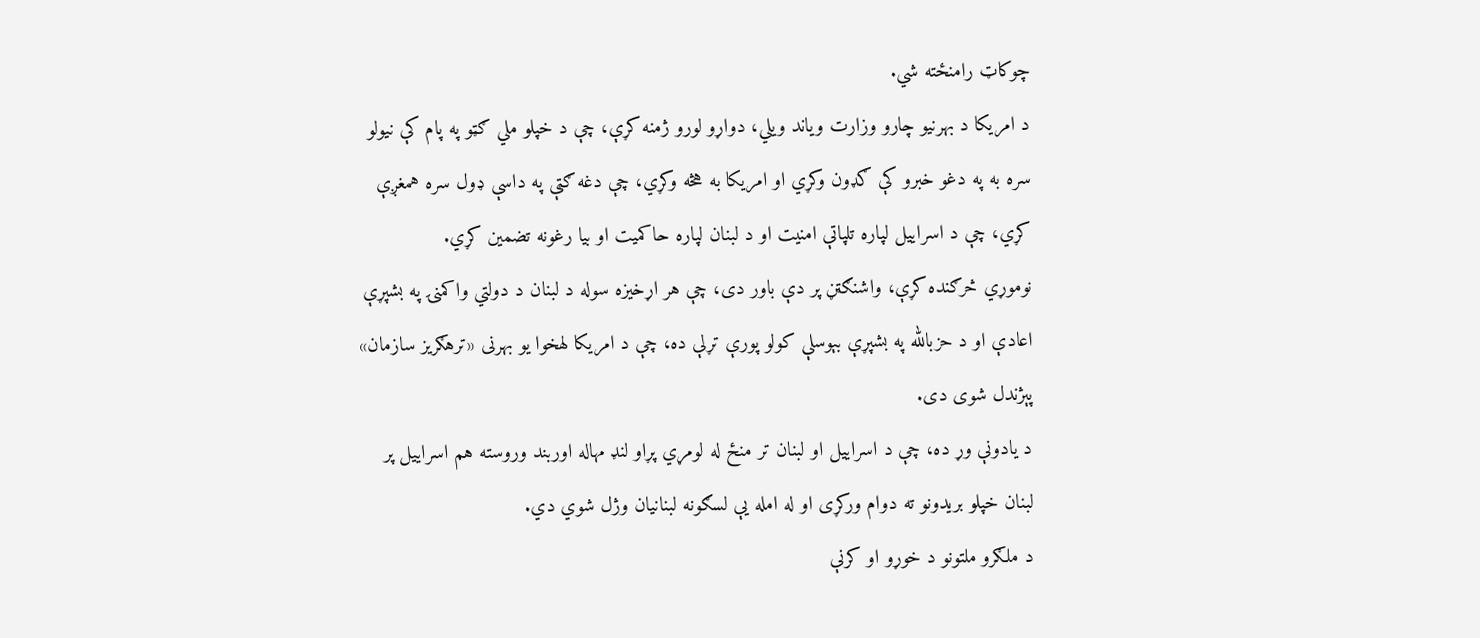چوکاټ رامنځته شي.
د امریکا د بهرنیو چارو وزارت ویاند ویلي، دواړو لورو ژمنه کړې، چې د خپلو ملي ګټو په پام کې نیولو سره به په دغو خبرو کې ګډون وکړي او امریکا به هڅه وکړي، چې دغه ګټې په داسې ډول سره همغږې کړي، چې د اسراییل لپاره تلپاتې امنیت او د لبنان لپاره حاکمیت او بیا رغونه تضمین کړي.
نوموړي څرګنده کړې، واشنګټڼ پر دې باور دی، چې هر اړخیزه سوله د لبنان د دولتي واکمنۍ په بشپړې اعادې او د حزبالله په بشپړې بېوسلې کولو پورې تړلې ده، چې د امریکا لهخوا یو بهرنی «ترهګریز سازمان» پېژندل شوی دی.
د یادونې وړ ده، چې د اسراییل او لبنان تر منځ له لومړي پړاو لنډ مهاله اوربند وروسته هم اسراییل پر لبنان خپلو بریدونو ته دوام ورکړی او له امله یې لسګونه لبنانیان وژل شوي دي.
د ملګرو ملتونو د خوړو او کرنې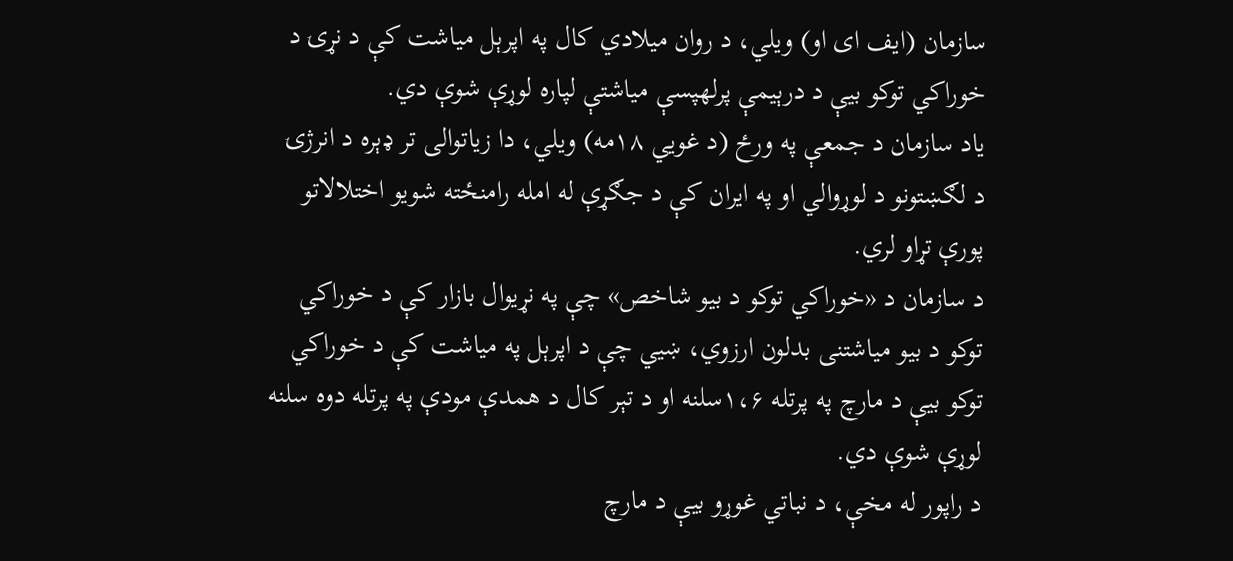سازمان (ایف ای او) ویلي، د روان میلادي کال په اپرېل میاشت کې د نړۍ د خوراکي توکو بیې د درېیمې پرلهپسې میاشتې لپاره لوړې شوې دي.
یاد سازمان د جمعې په ورځ (د غویي ۱۸مه) ویلي، دا زیاتوالی تر ډېره د انرژۍ د لګښتونو د لوړوالي او په ایران کې د جګړې له امله رامنځته شویو اختلالاتو پورې تړاو لري.
د سازمان د «خوراکي توکو د بیو شاخص» چې په نړیوال بازار کې د خوراکي توکو د بیو میاشتنی بدلون ارزوي، ښيي چې د اپرېل په میاشت کې د خوراکي توکو بیې د مارچ په پرتله ۱،۶سلنه او د تېر کال د همدې مودې په پرتله دوه سلنه لوړې شوې دي.
د راپور له مخې، د نباتي غوړو بیې د مارچ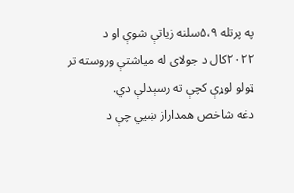په پرتله ۵،۹سلنه زیاتې شوې او د ۲۰۲۲کال د جولای له میاشتې وروسته تر ټولو لوړې کچې ته رسېدلې دي.
دغه شاخص همداراز ښيي چې د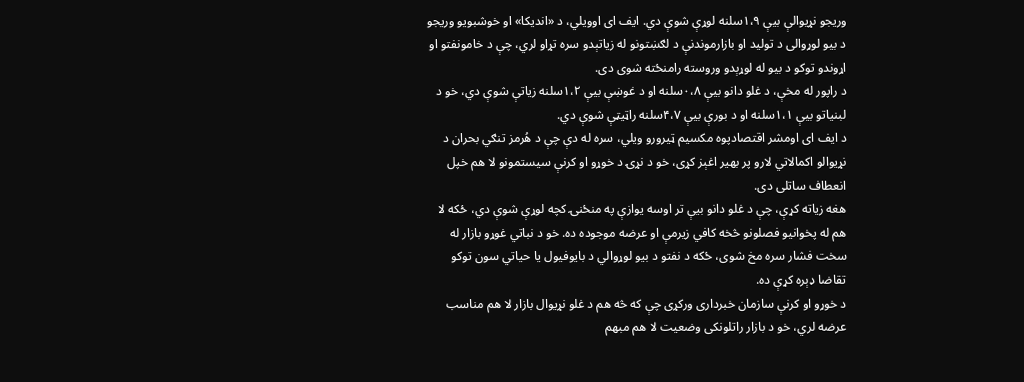وریجو نړیوالې بیې ۱،۹سلنه لوړې شوې دي. ایف ای اوویلي، د «اندیکا» او خوشبویو وریجو د بیو لوړوالی د تولید او بازارموندنې د لګښتونو له زیاتېدو سره تړاو لري، چې د خامونفتو او اړوندو توکو د بیو له لوړېدو وروسته رامنځته شوی دی.
د راپور له مخې، د غلو دانو بیې ۰،۸سلنه او د غوښې بیې ۱،۲سلنه زیاتې شوې دي، خو د لبنیاتو بیې ۱،۱سلنه او د بورې بیې ۴،۷سلنه راټیټې شوې دي.
د ایف ای اومشر اقتصادپوه مکسیم ټیرورو ویلي، سره له دې چې د هُرمز تنګي بحران د نړیوالو اکمالاتي لارو پر بهیر اغېز کړی، خو د نړۍ د خوړو او کرنې سیستمونو لا هم خپل انعطاف ساتلی دی.
هغه زیاته کړې، چې د غلو دانو بیې تر اوسه یوازې په منځنۍ کچه لوړې شوې دي، ځکه لا هم له پخوانیو فصلونو څخه کافي زیرمې او عرضه موجوده ده. خو د نباتي غوړو بازار له سخت فشار سره مخ شوی، ځکه د نفتو د بیو لوړوالي د بایوفیول یا حیاتي سون توکو تقاضا ډېره کړې ده.
د خوړو او کرنې سازمان خبرداری ورکړی چې که څه هم د غلو نړیوال بازار لا هم مناسب عرضه لري، خو د بازار راتلونکی وضعیت لا هم مبهم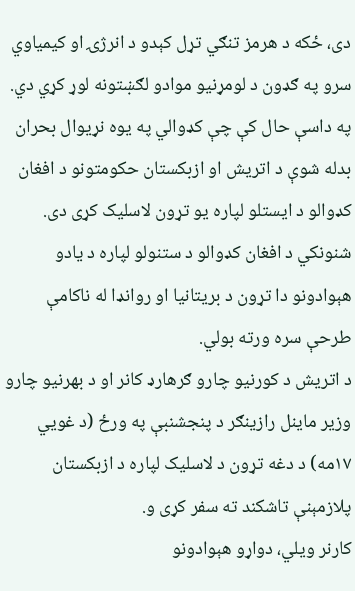دی، ځکه د هرمز تنګي تړل کېدو د انرژۍ او کیمیاوي سرو په ګډون د لومړنیو موادو لګښتونه لوړ کړي دي.
په داسې حال کې چې کډوالي په یوه نړیوال بحران بدله شوې د اتریش او ازبکستان حکومتونو د افغان کډوالو د ایستلو لپاره یو تړون لاسلیک کړی دی. شنونکي د افغان کډوالو د ستنولو لپاره د یادو هېوادونو دا تړون د بریتانیا او روانډا له ناکامې طرحې سره ورته بولي.
د اتریش د کورنیو چارو ګرهارډ کانر او د بهرنیو چارو وزیر ماینل رازینګر د پنجشنبې په ورځ (د غویي ۱۷مه) د دغه تړون د لاسلیک لپاره د ازبکستان پلازمېنې تاشکند ته سفر کړی و.
کارنر ویلي، دواړو هېوادونو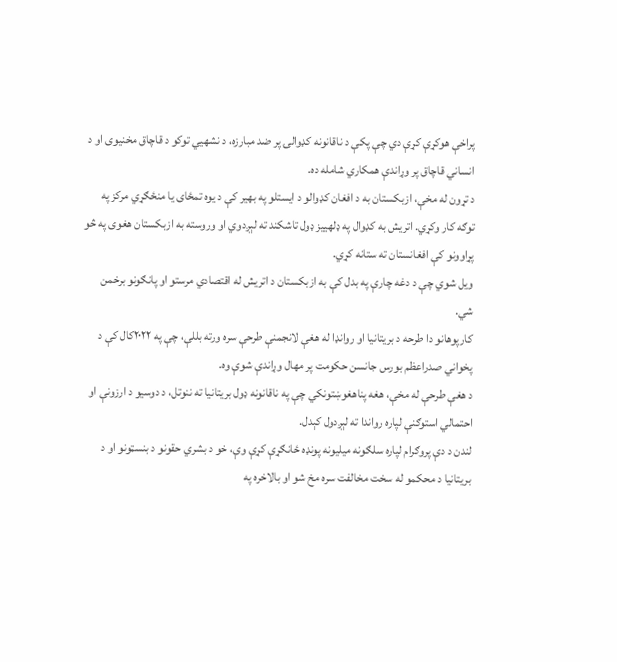پراخې هوکړې کړې دي چې پکې د ناقانونه کډوالۍ پر ضد مبارزه، د نشهيي توکو د قاچاق مخنیوی او د انساني قاچاق پر وړاندې همکاري شامله ده.
د تړون له مخې، ازبکستان به د افغان کډوالو د ایستلو په بهیر کې د یوه تمځای یا منځګړي مرکز په توګه کار وکړي. اتریش به کډوال په ډلهییز ډول تاشکند ته لېږدوي او وروسته به ازبکستان هغوی په څو پړاوونو کې افغانستان ته ستانه کړي.
ویل شوي چې د دغه چارې په بدل کې به ازبکستان د اتریش له اقتصادي مرستو او پانګونو برخمن شي.
کارپوهانو دا طرحه د بریتانیا او روانډا له هغې لانجمنې طرحې سره ورته بللې، چې په ۲۰۲۲کال کې د پخواني صدراعظم بورس جانسن حکومت پر مهال وړاندې شوې وه.
د هغې طرحې له مخې، هغه پناهغوښتونکي چې په ناقانونه ډول بریتانیا ته ننوتل، د دوسیو د ارزونې او احتمالي استوګنې لپاره رواندا ته لېږدول کېدل.
لندن د دې پروګرام لپاره سلګونه میلیونه پونډه ځانګړې کړې وې، خو د بشري حقونو د بنسټونو او د بریتانیا د محکمو له سخت مخالفت سره مخ شو او بالاخره په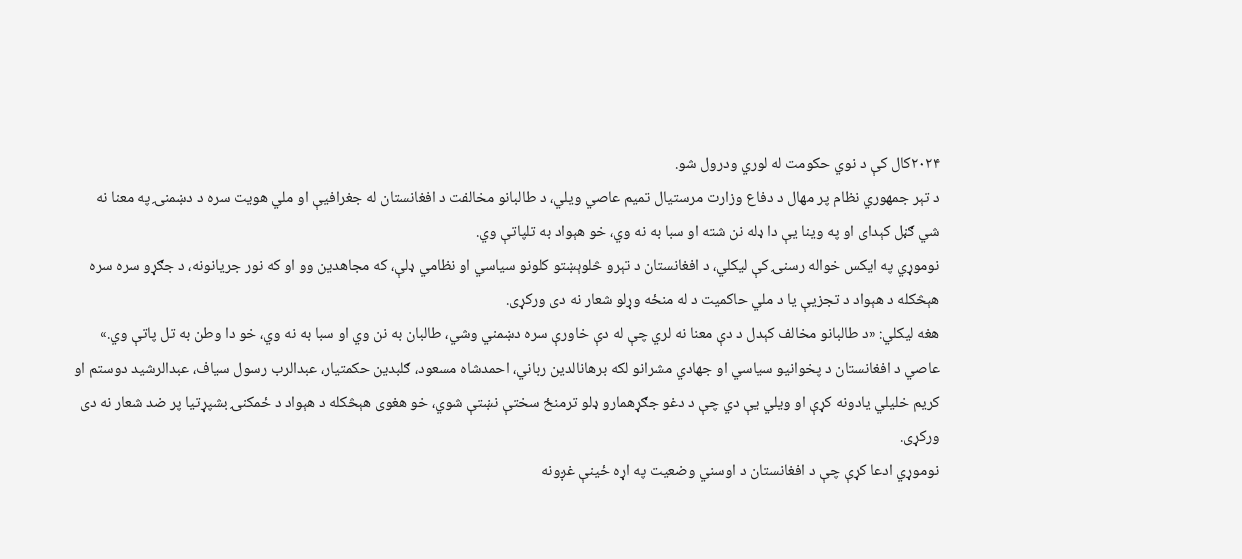۲۰۲۴کال کې د نوي حکومت له لوري ودرول شو.
د تېر جمهوري نظام پر مهال د دفاع وزارت مرستیال تمیم عاصي ویلي، د طالبانو مخالفت د افغانستان له جغرافیې او ملي هویت سره د دښمنۍ په معنا نه شي ګڼل کېدای او په وینا یې دا ډله نن شته او سبا به نه وي، خو هېواد به تلپاتې وي.
نوموړي په ایکس خواله رسنۍ کې لیکلي، د افغانستان د تېرو څلوېښتو کلونو سیاسي او نظامي ډلې، که مجاهدین وو او که نور جریانونه، د جګړو سره سره هېڅکله د هېواد د تجزیې یا د ملي حاکمیت د له منځه وړلو شعار نه دی ورکړی.
هغه لیکلي: «د طالبانو مخالف کېدل د دې معنا نه لري چې له دې خاورې سره دښمني وشي، طالبان به نن وي او سبا به نه وي، خو دا وطن به تل پاتې وي.»
عاصي د افغانستان د پخوانیو سیاسي او جهادي مشرانو لکه برهانالدین رباني، احمدشاه مسعود، ګلبدین حکمتیار، عبدالرب رسول سیاف، عبدالرشید دوستم او کریم خلیلي یادونه کړې او ویلي یې دي چې د دغو جګړهمارو ډلو ترمنځ سختې نښتې شوي، خو هغوی هېڅکله د هېواد د ځمکنۍ بشپړتیا پر ضد شعار نه دی ورکړی.
نوموړي ادعا کړې چې د افغانستان د اوسني وضعیت په اړه ځینې غږونه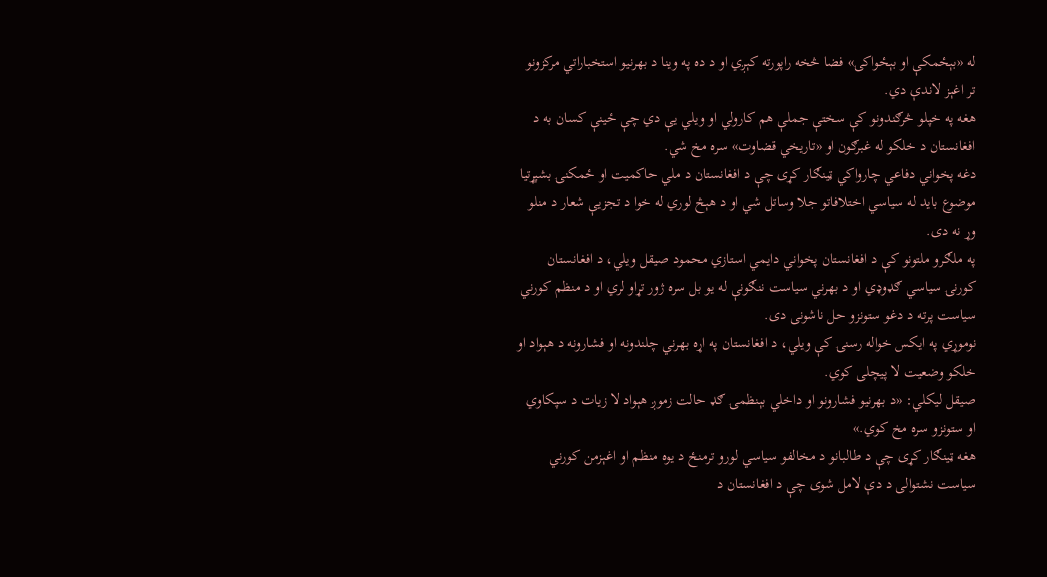له «بېځمکې او بېځواکۍ» فضا څخه راپورته کېږي او د ده په وینا د بهرنیو استخباراتي مرکزونو تر اغېز لاندې دي.
هغه په خپلو څرګندونو کې سختې جملې هم کارولي او ویلي یې دي چې ځینې کسان به د افغانستان د خلکو له غبرګون او «تاریخي قضاوت» سره مخ شي.
دغه پخواني دفاعي چارواکي ټینګار کړی چې د افغانستان د ملي حاکمیت او ځمکنۍ بشپړتیا موضوع باید له سیاسي اختلافاتو جلا وساتل شي او د هېڅ لوري له خوا د تجزیې شعار د منلو وړ نه دی.
په ملګرو ملتونو کې د افغانستان پخواني دایمي استازي محمود صیقل ویلي، د افغانستان کورنۍ سیاسي ګډوډي او د بهرني سیاست ننګونې له یو بل سره ژور تړاو لري او د منظم کورني سیاست پرته د دغو ستونزو حل ناشونی دی.
نوموړي په ایکس خواله رسنۍ کې ویلي، د افغانستان په اړه بهرني چلندونه او فشارونه د هېواد او خلکو وضعیت لا پیچلی کوي.
صیقل لیکلي: «د بهرنیو فشارونو او داخلي بېنظمۍ ګډ حالت زموږ هېواد لا زیات د سپکاوي او ستونزو سره مخ کوي.»
هغه ټینګار کړی چې د طالبانو د مخالفو سیاسي لورو ترمنځ د یوه منظم او اغېزمن کورني سیاست نشتوالی د دې لامل شوی چې د افغانستان د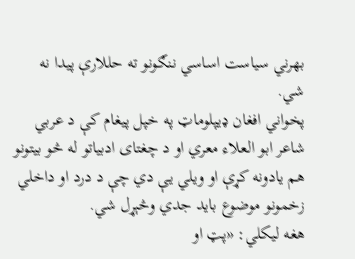بهرني سیاست اساسي ننګونو ته حللارې پیدا نه شي.
پخواني افغان ډیپلوماټ په خپل پیغام کې د عربي شاعر ابو العلاء معري او د چغتای ادبیاتو له څو بیتونو هم یادونه کړې او ویلي یې دي چې د درد او داخلي زخمونو موضوع باید جدي وڅېړل شي.
هغه لیکلي: «پټ او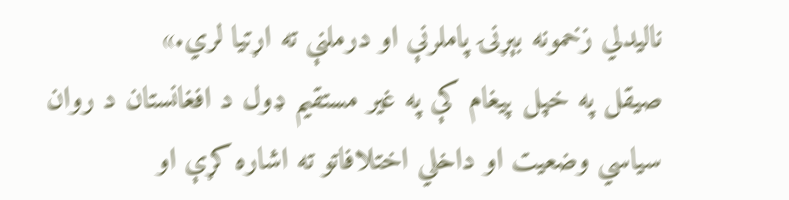نالیدلي زخمونه بېړنۍ پاملرنې او درملنې ته اړتیا لري.»
صیقل په خپل پیغام کې په غیر مستقیم ډول د افغانستان د روان سیاسي وضعیت او داخلي اختلافاتو ته اشاره کړې او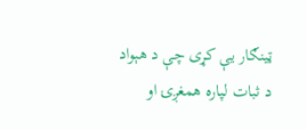ټینګار یې کړی چې د هېواد د ثبات لپاره همغږۍ او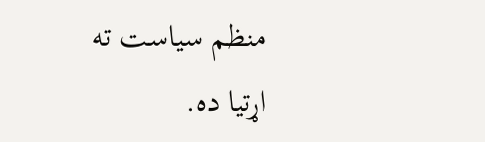منظم سیاست ته اړتیا ده.